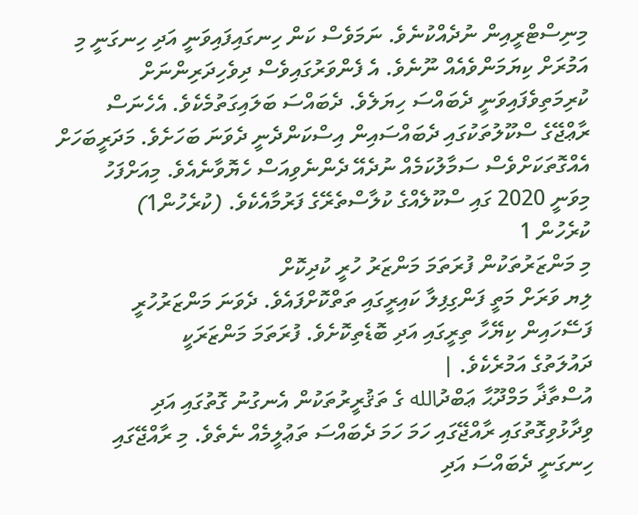މިނިސްޓްރީއިން ނުދެއްކުނެވެ. ނަމަވެސް ކަން ހިނގައިފައިވަނީ އަދި ހިނގަނީ މި
އަމުރަށް ކިޔަމަންވެއެއް ނޫނެވެ. އެ ފެންވަރުގައިވެސް ދިވެހިދަރިންނަށް
ކުރިމަތިވެފައިވަނީ ދެބައްސަ ހިޔަލެވެ. ދެބައްސަ ބަލައިގަތުމެކެވެ. އެހެނަސް
ރާޢްޖޭގެ ސްކޫލުތަކުގައި ދެބައްސައިން އިސްކަންދެނީ ދެވަނަ ބަހަށެވެ. މަދަރީބަހަށް
އެއްގޮތަކަށްވެސް ސަމާލުކަމެއް ނުދެއޭ ދެންނެވިއަސް ހެޔޮވާނެއެވެ. މިއަށްފަހު
މިވަނީ 2020 ގައި ސްކޫލެއްގެ ކުލާސްތެރޭގެ ފަރުމާއެކެވެ. (ކުރެހުން1)
ކުރެހުން 1
މި މަންޒަރުތަކުން ފުރަތަމަ މަންޒަރު ހުރީ ކުދިކޮށް
ލިޔ ވަރަށް މަތީ ފަންގިފިލާ ކައިރީގައި ތަތްކޮށްފައެވެ. ދެވަނަ މަންޒަރުހުރީ
ފަސޭހައިން ކިޔޭހާ ތިރީގައި އަދި ބޮޑެތިކޮށެވެ. ފުރަތަމަ މަންޒަރަކީ
ދައުލަތުގެ އަމުރެކެވެ. |
އުސްތާޛާ މަމްދޫޙާ ޢަބްދުالله ގެ ތަޤުރީރުތަކުން އެނގުނު ގޮތުގައި އަދި
ވިދާޅުވިގޮތުގައި ރާއްޖޭގައި ހަމަ ހަމަ ދެބައްސަ ތަޢުލީމެއް ނެތެވެ. މި ރާއްޖޭގައި
ހިނގަނީ ދެބައްސަ އަދި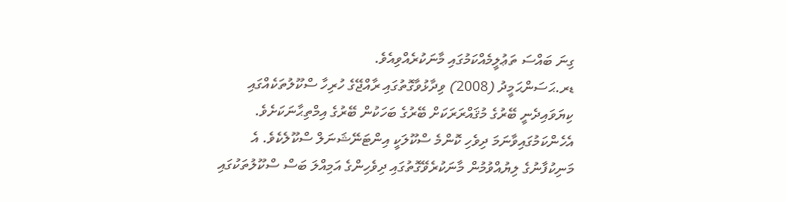ގިނަ ބައްސަ ތަޢުލީމެއްކަމުގައި މާނަކުރެއްވިއެވެ.
ޑރ.ޙަސަންޙަމީދު (2008) ވިދާޅުވާގޮތުގައި ރާއްޖޭގެ ހުރިހާ ސްކޫލުތަކެއްގައި
ކިޔަވައިދެނީ ބޭރުގެ މުޤައްރަރަކަށް ބޭރުގެ ބަހަކުން ބޭރުގެ އިމްތިޙާނަކަށެވެ.
އެހެންކަމުގައިވާނަމަ ދިވެހި ކޮންމެ ސްކޫލަކީ އިންޓަނޭޝަނަލް ސްކޫލެކެވެ. އެ
މަނިކުފާނުގެ ލިޔުއްވުމުން މާނަކުރެވޭގޮތުގައި ދިވެހިންގެ އަމިއްލަ ބަސް ސްކޫލުތަކުގައި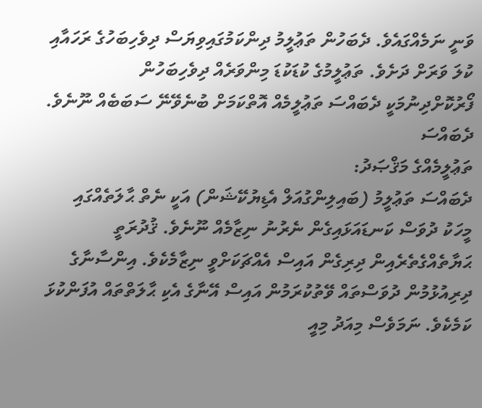ވަނީ ނަމެއްގައެވެ. ދެބަހުން ތަޢުލީމު ދިންކަމުގައިވިޔަސް ދިވެހިބަހުގެ ރަހައާއި
ކުލަ ވަރަށް ދަށެވެ. ތަޢުލީމުގެ ކުޑަކުޑަ މިންވަރެއް ދިވެހިބަހުން
ފޯރުކޮށްދިނުމަކީ ދެބައްސަ ތަޢުލީމެއް އޮތްކަމަށް ބުނެވޭނޭ ސަބަބެއް ނޫނެވެ.
ދެބައްސަ
ތަޢުލީމެއްގެ މަޤްޞަދު:
ދެބައްސަ ތަޢުލީމު (ބައިލިންގުއަލް އެޑިޔުކޭޝަން) އަކީ ނެތް ޙާލަތެއްގައި
މީހަކު ދުވަސް ކަނޑައަޅައިގެން ނެރުނު ނިޒާމެއް ނޫނެވެ. ޤުދުރަތީ
ޙަޔާތެއްގެތެރެއިން ދިރިގެން އައިސް އެއްޗަކަށްވީ ނިޒާމެކެވެ. އިންސާނާގެ
ދިރިއުޅުމުން ދުވަސްތައް ވޭތުކުރަމުން އައިސް އޭނާގެ އެކި ޙާލަތްތައް އުފަންކުޅަ
ކަމެކެވެ. ނަމަވެސް މިއަދު މިއީ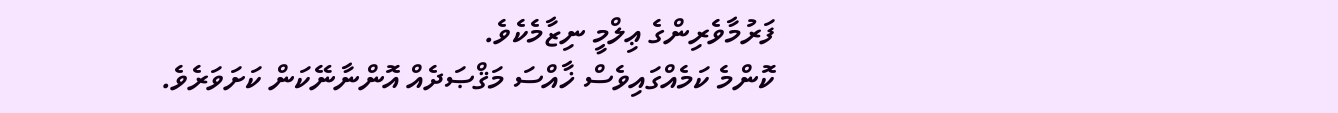ފަރުމާވެރިންގެ ޢިލްމީ ނިޒާމެކެވެ.
ކޮންމެ ކަމެއްގައިވެސް ޚާއްސަ މަޤްޞަދެއް އޮންނާނޭކަން ކަށަވަރެވެ.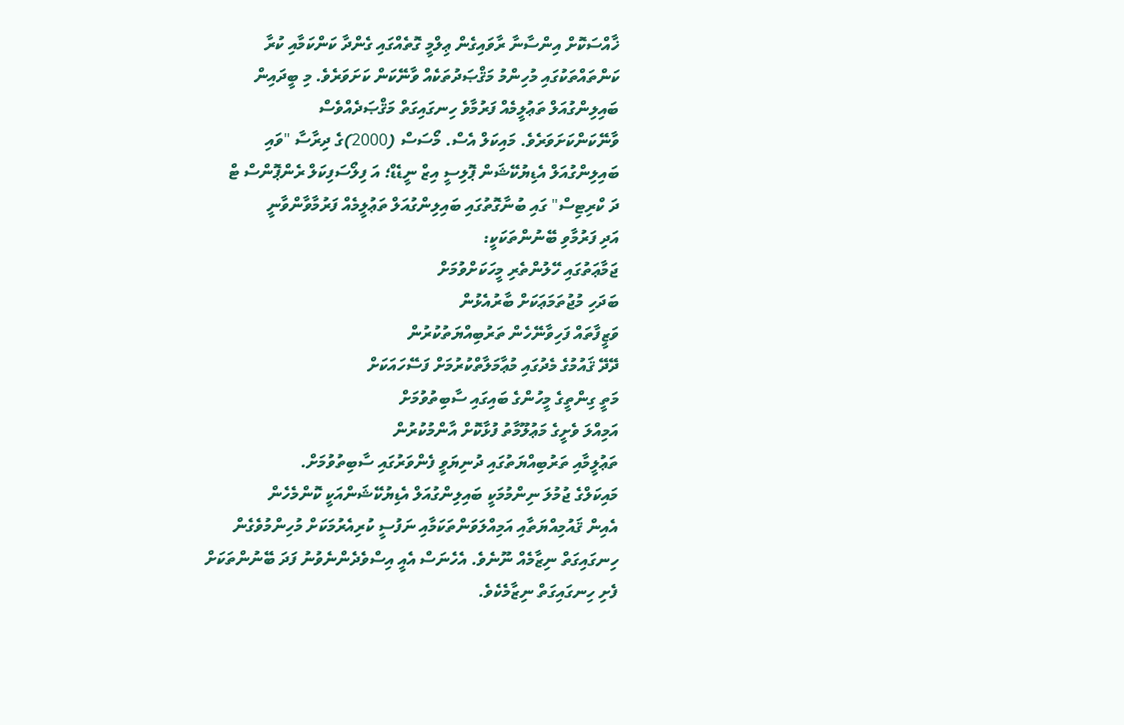ޚާއްސަކޮށް އިންސާނާ ރާވައިގެން ޢިލްމީ ގޮތެއްގައި ގެންދާ ކަންކަމާއި ކުރާ
ކަންތައްތަކުގައި މުހިންމު މަޤްޞަދުތަކެއް ވާނޭކަން ކަށަވަރެވެ. މި ބީދައިން
ބައިލިންގުއަލް ތަޢުލީމެއް ފަރުމާވެ ހިނގައިގަތް މަޤްޞަދެއްވެސް
ވާނޭކަންކަށަވަރެވެ. މައިކަލް އެސް. މޯސަސް (2000)ގެ ދިރާސާ "ވައި
ބައިލިންގުއަލް އެޑިޔުކޭޝަން ޕޮލިސީ އިޒް ނީޑެޑް؛ އަ ފިލޯސަފިކަލް ރެންޕޮންސް ޓް
ދަ ކްރިޓިސް" ގައި ބުނާގޮތުގައި ބައިލިންގުއަލް ތަޢުލީމެއް ފަރުމާވާންވާނީ
އަދި ފަރުމާވި ބޭނުންތަކަކީ:
ޖަމާޢަތުގައި ހޭލުންތެރި މީހަކަށްވުމަށް
ބަދަހި މުޖުތަމަޢަކަށް ބާރުއެޅުން
ވަޒީފާތައް ފަހިވާނޭހެން ތަރުބިއްޔަތުކުރުން
ދޭދޭ ޤައުމުގެ މެދުގައި މުޢާމަލާތްކުރުމަށް ފަސޭހައަކަށް
މަތީ ގިންތީގެ މީހުންގެ ބައިގައި ސާބިތުވުމަށް
އަމިއްލަ ވެށީގެ މަޢުލޫމާތު ފުޅާކޮށް އާންމުކުރުން
ތަޢުލީމާއި ތަރުބިއްޔަތުގައި ދުނިޔަވީ ފެންވަރުގައި ސާބިތުވުމަށް.
މައިކަލްގެ ޖުމުލަ ނިންމުމަކީ ބައިލިންގުއަލް އެޑިޔުކޭޝަންއަކީ ކޮންމެހެން
އެއިން ޤައުމިއްޔަތާއި އަމިއްލަވަންތަކަމާއި ނަފުސީ ކުރިއެރުމަކަށް މުހިންމުވެގެން
ހިނގައިގަތް ނިޒާމެއް ނޫނެވެ. އެހެނަސް އެއީ އިސްވެދެންނެވުނު ފަދަ ބޭނުންތަކަށް
ފެށި ހިނގައިގަތް ނިޒާމެކެވެ.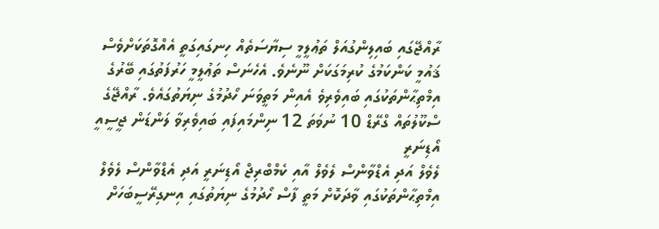ރާއްޖޭގައި ބައިލިންގުއަލް ތަޢުލީމީ ސިޔާސަތެއް ހިނގައިގަތީ އެއްގޮތަކަށްވެސް
ޤައުމީ ކަންކަމުގެ ކުރިމަގަކަށް ނޫނެވެ. އެހެނަސް ތަޢުލީމީ ހަރުފަތުގައި ބޭރުގެ
އިމްތިޙާންތަކުގައި ބައިވެރިވެ އެއިން މަތީވަނަ ހޯދުމުގެ ނިޔަތުގައެވެ. ރާއްޖޭގެ
ސްކޫލުތައް ގްރޭޑް 10 ނުވަތަ 12 ނިންމައިފައި ބައިވެރިވާ ލަންޑަން ޖީސީއީ އޯޑިނަރީ
ލެވެލް އަދި އެޑްވާންސް ލެވެލް އާއި ކެމްބްރިޖް އޯޑިނަރީ އަދި އެޑްވާންސް ލެވެލް
އިމްތިޙާންތަކުގައި ވާދަކޮށް މަތީ ފާސް ހޯދުމުގެ ނިޔަތުގައި އިނގިރޭސީބަހަށް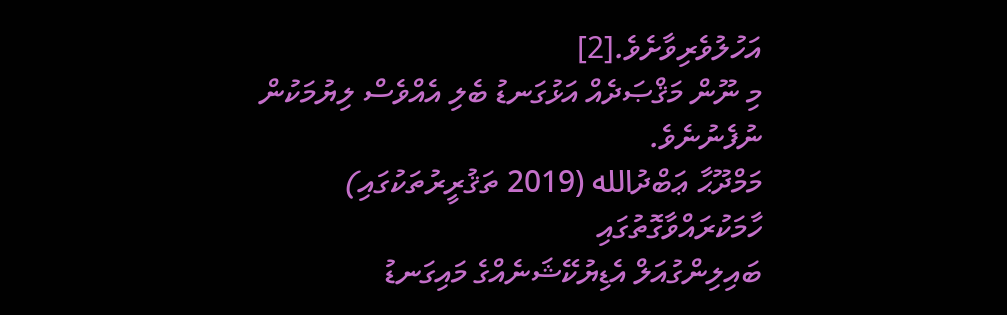އަހުލުވެރިވާށެވެ.[2]
މި ނޫން މަޤްޞަދެއް އަޅުގަނޑު ބެލި އެއްވެސް ލިޔުމަކުން ނުފެނުނެވެ.
މަމްދޫޙާ ޢަބްދުالله (2019 ތަޤުރީރުތަކުގައި) ހާމަކުރައްވާގޮތުގައި
ބައިލިންގުއަލް އެޑިޔުކޭޝަނެއްގެ މައިގަނޑު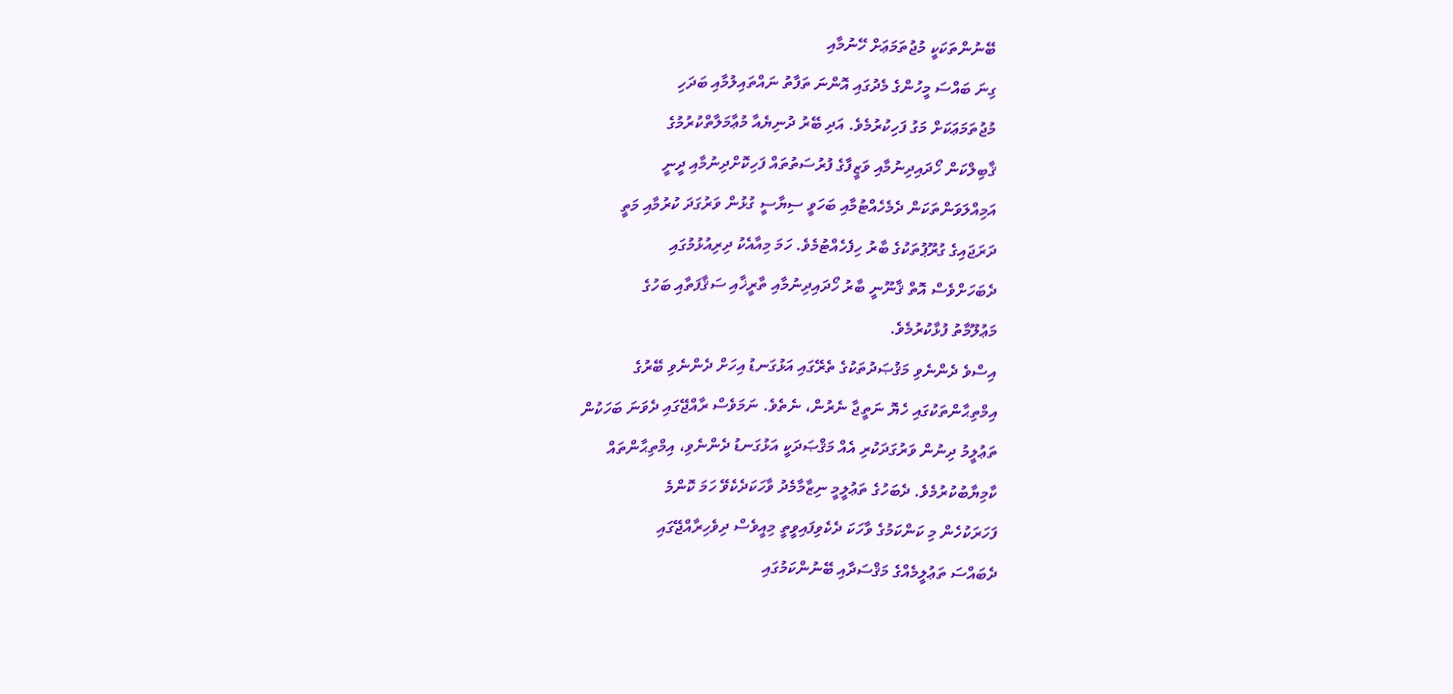ބޭނުންތަކަކީ މުޖުތަމަޢަށް ހޭނުމާއި
ގިނަ ބައްސަ މީހުންގެ މެދުގައި އޮންނަ ތަފާތު ނައްތައިލުމާއި ބަދަހި
މުޖުތަމަޢަކަށް މަގު ފަހިކުރުމެވެ. އަދި ބޭރު ދުނިޔެއާ މުޢާމަލާތްކުރުމުގެ
ޤާބިލްކަން ހޯދައިދިނުމާއި ވަޒީފާގެ ފުރުސަތުތައް ފަހިކޮށްދިނުމާއި ދީނީ
އަމިއްލަވަންތަކަން ދެމެހެއްޓުމާއި ބަހަވީ ސިޔާސީ ގުޅުން ވަރުގަދަ ކުރުމާއި މަތީ
ދަރަޖައިގެ ގުރޫޕުތަކުގެ ބާރު ހިފެހެއްޓުމެވެ. ހަމަ މިއާއެކު ދިރިއުޅުމުގައި
ދެބަހަށްވެސް އޮތް ޤާނޫނީ ބާރު ހޯދައިދިނުމާއި ތާރީޚާއި ސަޤާފަތާއި ބަހުގެ
މަޢުލޫމާތު ފުޅާކުރުމެވެ.
އިސްވެ ދެންނެވި މަޤުޞަދުތަކުގެ ތެރޭގައި އަޅުގަނޑު އިހަށް ދެންނެވި ބޭރުގެ
އިމްތިޙާންތަކުގައި ހެޔޮ ނަތީޖާ ނެރުން، ނެތެވެ. ނަމަވެސް ރާއްޖޭގައި ދެވަނަ ބަހަކުން
ތަޢުލީމު ދިނުން ވަރުގަދަކުރި އެއް މަޤްޞަދަކީ އަޅުގަނޑު ދެންނެވި، އިމްތިޙާންތައް
ކާމިޔާބުކުރުމެވެ. ދެބަހުގެ ތަޢުލީމީ ނިޒާމާމެދު ވާހަކަދެކެވޭ ހަމަ ކޮންމެ
ފަހަރަކުހެން މި ކަންކަމުގެ ވާހަކަ ދެކެވިފައިވީތީ މިއީވެސް ދިވެހިރާއްޖޭގައި
ދެބައްސަ ތަޢުލީމެއްގެ މަޤްސަދާއި ބޭނުންކަމުގައި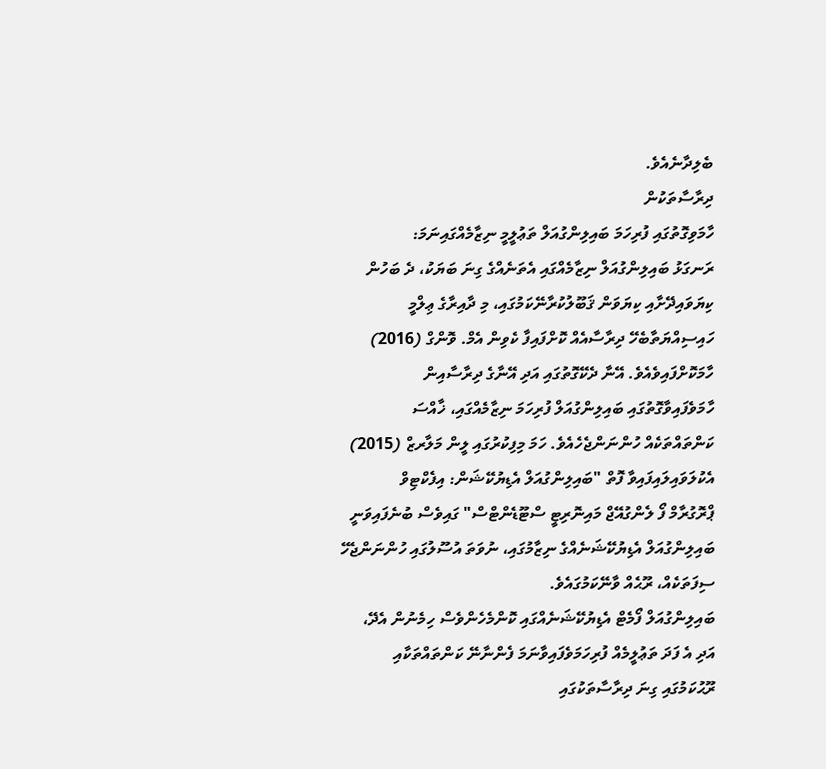ބެލިދާނެއެވެ.
ދިރާސާތަކުން
ހާމަވިގޮތުގައި ފުރިހަމަ ބައިލިންގުއަލް ތަޢުލީމީ ނިޒާމެއްގައިނަމަ:
ރަނގަޅު ބައިލިންގުއަލް ނިޒާމެއްގައި އެތަނެއްގެ ގިނަ ބަޔަކު، ދެ ބަހުން
ކިޔަވައިދޭށާއި ކިޔަވަން ޤަބޫލުކުރާނޭކަމުގައި، މި ދާއިރާގެ ޢިލްމީ
ހައިސިއްޔަތާބެހޭ ދިރާސާއެއް ކޮށްފައިފާ ކެވިން އެމް. ވޮންގް (2016)
ހާމަކޮށްފައިވެއެވެ. އޭނާ ދެކޭގޮތުގައި އަދި އޭނާގެ ދިރާސާއިން
ހާމަވެފައިވާގޮތުގައި ބައިލިންގުއަލް ފުރިހަމަ ނިޒާމެއްގައި، ޚާއްސަ
ކަންތައްތަކެއް ހުންނަންޖެހެއެވެ. ހަމަ މިފިކުރުގައި ލީން މަލާރޒް (2015)
އެކުލަވައިލައިފައިވާ ފޮތް "ބައިލިންގުއަލް އެޑިޔުކޭޝަން: އިފެކްޓިވް
ޕްރޮގުރާމް ފޯ ލެންގުއޭޖް މައިނޮރިޓީ ސްޓޫޑެންޓްސް" ގައިވެސް ބުނެފައިވަނީ
ބައިލިންގުއަލް އެޑިޔުކޭޝަނެއްގެ ނިޒާމުގައި، ނުވަތަ އުސޫލުގައި ހުންނަންޖެހޭ
ސިފަތަކެއް، ރޫޙެއް ވާނޭކަމުގައެވެ.
ބައިލިންގުއަލް ފޯމެޓް އެޑިޔުކޭޝަނެއްގައި ކޮންމެހެންވެސް ހިމެނުން އެދޭ،
އަދި އެ ފަދަ ތަޢުލީމެއް ފުރިހަމަވެފައިވާނަމަ ފެންނާނޭ ކަންތައްތަކާއި
ރޫޙުކަމުގައި ގިނަ ދިރާސާތަކުގައި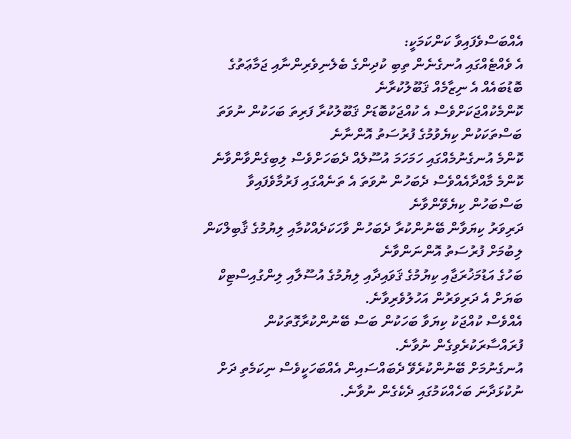އެއްބަސްވެފައިވާ ކަންކަމަކީ:
އެ ވެއްޓެއްގައި އުނގެނެން ތިބި ކުދިންގެ ބެލެނިވެރިންނާއި ޖަމާޢަތުގެ
ބޮޑުބައެއް އެ ނިޒާމެއް ޤަބޫލުކުރާނެ
ކޮންމެކުއްޖަކަށްވެސް އެ ކުއްޖަކުބޮޑަށް ޤަބޫލުކުރާ ފަރިތަ ބަހަކުން ނުވަތަ
ބަސްތަކަކުން ކިޔެވުމުގެ ފުރުސަތު އޮންނާނެ
ކޮންމެ އުނގެނުމެއްގައި ހަމަހަމަ އުސޫލެއް ދެބަހަށްވެސް ލިބިގެންވާންވާނެ
ކޮންމެ މާއްދާއެއްވެސް ދެބަހުން ނުވަތަ އެ ތަނެއްގައި ފަރުމާވެފައިވާ
ބަސްބަހުން ކިޔެވޭންވާނެ
ދަރިވަރު ކިޔަވާން ބޭނުންކުރާ ދެބަހުން ވާހަކަދެއްކުމާއި ލިޔުމުގެ ޤާބިލްކަން
ލިބުމަށް ފުރުސަތު އޮންނަންވާނެ
ބަހުގެ އަޑުމަޚުރަޖާއި ކިޔުމުގެ ޤަވައިދާއި ލިޔުމުގެ އުސޫލާއި ލިންގުއިސްޓިކް
ބަޔަށް އެ ދަރިވަރުން އަހުލުވެރިވާނެ.
އެއްވެސް ކުއްޖަކު ކިޔަވާ ބަހަކުން ބަސް ބޭނުންކުރާގޮތަކުން
ފުރައްސާރަކުރެވިގެން ނުވާނެ.
އުނގެނުމަށް ބޭނުންކުރެވޭ ދެބައްސައިން އެއްބަހަކީވެސް ނިކަމެތި ދަށް
ނުކުޅަދާނަ ބަހެއްކަމުގައި ދެކެގެން ނުވާނެ.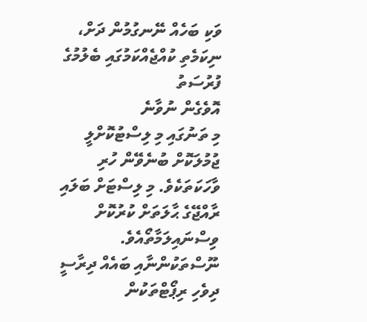ވަކި ބަހެއް ނޭނގުމުން ދަށް، ނިކަމެތި ކުއްޖެއްކަމުގައި ބެލުމުގެ ފުރުސަތު
އޮވެގެން ނުވާނެ
މި ތަނުގައި މި ލިސްޓުކޮށްލީ ޖުމުލަކޮށް ބުނެވޭން ހުރި
ވާހަކަތަކެވެ. މި ލިސްޓަށް ބަލައި ރާއްޖޭގެ ޙާލަތަށް ކުރުކޮށް ވިސްނައިލަމާތޯއެވެ.
ނޫސްތަކުންނާއި ބައެއް ދިރާސީ ދިވެހި ރިޕޯޓްތަކުން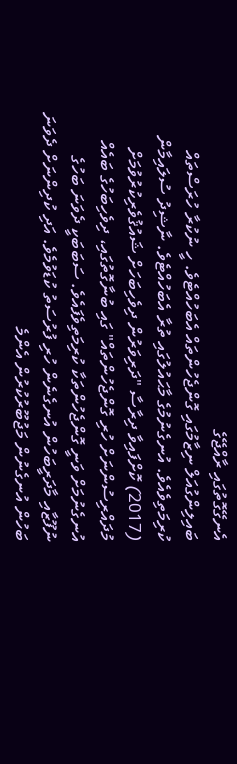އެނގޭގޮތުގައި ރާއްޖޭގެ
ބައިލިންގުއަލް ނިޒާމުގައި ގޮންޖެހުންތައް އެބަހުއްޓެވެ. ހީ ނުކުރާ ހުރަސްތައް
ކުރިމަތިވެއެވެ. އުނގެނުމުގެ މާޙައުލުގައި ތުރާ އެބަހުއްޓެވެ. ނާޝިދު ސުލައިމާން
(2017) ކޮށްފައިވާ ދިރާސާ "ދަރިވަރުން ދިވެހިބަހަށް ޝައުޤުވެރިކުރުވުމަށް
މުދައްރިސުންނަށް ހުރި ގޮންޖެހުންތައް" ގައި ބުނާގޮތުގައި، ދިވެހިބަހުގެ ބައެއް
އުނގެނުމަށް ވަނީ ގޮންޖެހުންތަކާ ކުރިމަތިވެފައެވެ. ސަބަބަކީ ދެވަނަ ބަހުގެ
ނުފޫޒާއި މާދަރީބަހުން އުނގެނެން ހުރި ފުރުސަތު ކުޑަވުމެވެ. އަދި ކުދިންނަށް ދެވަނަ
ބަހުން އުނގެނުން މަޖުބޫރުކުރުން އެންމެ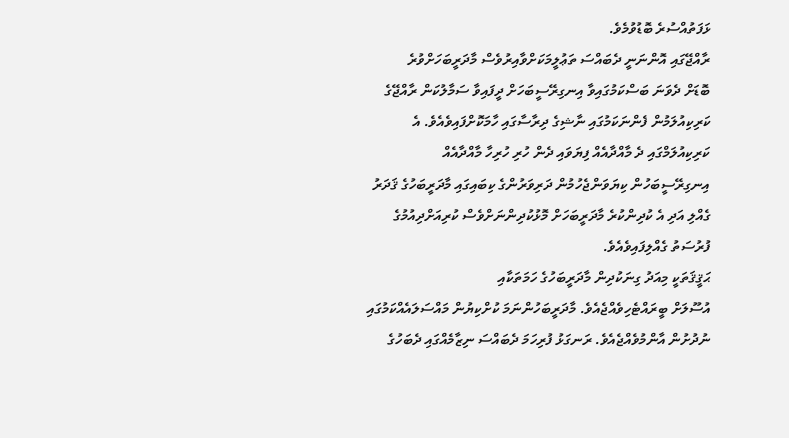ޅަފަތުއްސުރެ ބޮޑުވުމެވެ.
ރާއްޖޭގައި އޮންނަނީ ދެބައްސަ ތަޢުލީމަކަށްވާއިރުވެސް މާދަރީބަހަށްވުރެ
ބޮޑަށް ދެވަނަ ބަސްކަމުގައިވާ އިނގިރޭސީބަހަށް ދީފައިވާ ސަމާލުކަން ރާއްޖޭގެ
ކަރިކިއުލަމުން ފެންނަކަމުގައި ނާޝިގެ ދިރާސާގައި ހާމަކޮށްފައިވެއެވެ. އެ
ކަރިކިއުލަމްގައި ދެ މާއްދާއެއް ފިޔަވައި ދެން ހުރި ހުރިހާ މާއްދާއެއް
އިނގިރޭސީބަހުން ކިޔަވަންޖެހުމުން ދަރިވަރުންގެ ކިބައިގައި މާދަރީބަހުގެ ޤަދަރު
ގެއްލި އަދި އެ ކުދިންކުރެ މާދަރީބަހަށް މޮޅުކުދިންނަށްވެސް ކުރިއަށްދިއުމުގެ
ފުރުސަތު ގެއްލިފައިވެއެވެ.
ޙަޤީޤަތަކީ މިއަދު ގިނަކުދިން މާދަރީބަހުގެ ހަމަތަކާއި
އުސޫލަށް ބީރައްޓެހިވެއްޖެއެވެ. މާދަރީބަހުންނަމަ ކުށްކިޔުން މައްސަލައެއްކަމުގައި
ނުދުށުން އާންމުވެއްޖެއެވެ. ރަނގަޅު ފުރިހަމަ ދެބައްސަ ނިޒާމެއްގައި ދެބަހުގެ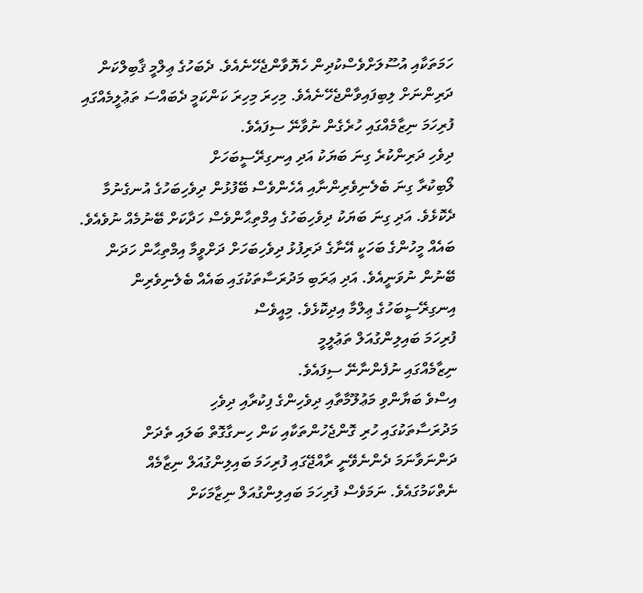ހަމަތަކާއި އުސޫލަށްވެސްކުދިން ހެޔޮވާންޖެހޭނެއެވެ. ދެބަހުގެ ޢިލްމީ ޤާބިލްކަން
ދަރިންނަށް ލިބިފައިވާންޖެހޭނެއެވެ. މިހިރަ މިހިރަ ކަންކަމީ ދެބައްސަ ތަޢުލީމެއްގައި
ފުރިހަމަ ނިޒާމެއްގައި ހުރެގެން ނުވާނޭ ސިފައެވެ.
ދިވެހި ދަރިންކުރެ ގިނަ ބަޔަކު އަދި އިނގިރޭސީބަހަށް
ލޯބިކުރާ ގިނަ ބެލެނިވެރިންނާއި އެހެންވެސް ބޭފުޅުން ދިވެހިބަހުގެ އުނގެނުމާ
ދެކޮޅެވެ. އަދި ގިނަ ބަޔަކު ދިވެހިބަހުގެ އިމްތިޙާންވެސް ހަދާކަށް ބޭނުމެއް ނުވެއެވެ.
ބައެއް މީހުންގެ ބަހަކީ އޭނާގެ ދަރިފުޅު ދިވެހިބަހަށް ދަށްވީމާ އިމްތިޙާން ހަދަން
ބޭނުން ނުވަނީއެވެ. އަދި ޢަރަބި މަދުރަސާތަކުގައި ބައެއް ބެލެނިވެރިން
އިނގިރޭސީބަހުގެ ޢިލްމާ އިދިކޮޅެވެ. މިއީވެސް
ފުރިހަމަ ބައިލިންގުއަލް ތަޢުލީމީ
ނިޒާމެއްގައި ނުފެންނާނޭ ސިފައެވެ.
އިސްވެ ބަޔާންވި މަޢުލޫމާތާއި ދިވެހިންގެ ފިކުރާއި ދިވެހި
މަދުރަސާތަކުގައި ހުރި ގޮންޖެހުންތަކާއި ކަން ހިނގާގޮތް ބަލައި ތެދަށް
ދަންނަވާނަމަ ދެންނެވޭނީ ރާއްޖޭގައި ފުރިހަމަ ބައިލިންގުއަލް ނިޒާމެއް
ނެތްކަމުގައެވެ. ނަމަވެސް ފުރިހަމަ ބައިލިންގުއަލް ނިޒާމަކަށް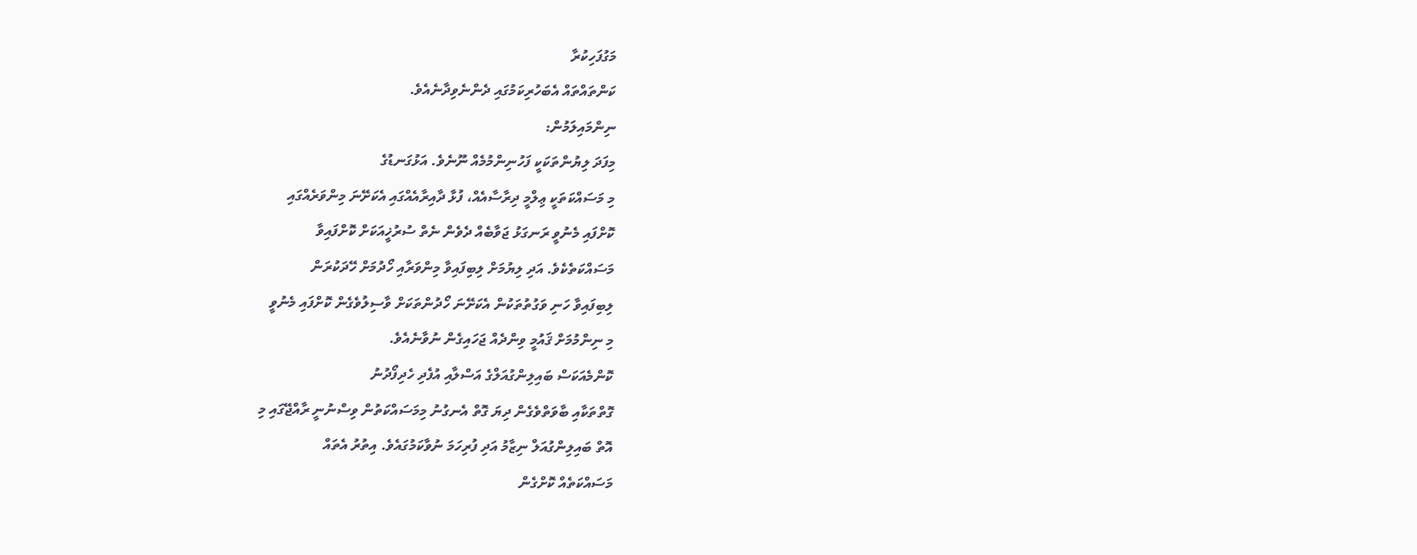މަގުފަހިކުރާ
ކަންތައްތައް އެބަހުރިކަމުގައި ދެންނެވިދާނެއެވެ.
ނިންމައިލަމުން:
މިފަދަ ލިޔުންތަކަކީ ފަހުނިންމުމެއް ނޫނެވެ. އަޅުގަނޑުގެ
މި މަސައްކަތަކީ ޢިލްމީ ދިރާސާއެއް، ފުޅާ ދާއިރާއެއްގައި އެކަށޭނަ މިންވަރެއްގައި
ކޮށްފައި މެނުވީ ރަނގަޅު ޖަވާބެއް ދެވެން ނެތް ސުރުޚީއަކަށް ކޮށްފައިވާ
މަސައްކަތެކެވެ. އަދި ލިޔުމަށް ލިބިފައިވާ މިންވަރާއި ހޯދުމަށް ހޭދަކުރަން
ލިބިފައިވާ ހަނި ވަގުތުތަކުން އެކަށޭނަ ހޯދުންތަކަށް ވާސިލުވެގެން ކޮށްފައި މެނުވީ
މި ނިންމުމަށް ޤައުމީ ވިންދެއް ޖަހައިގެން ނުވާނެއެވެ.
ކޮންމެއަކަސް ބައިލިންގުއަލްގެ އަސްލާއި އުފެދި ހެދިފޯދުނު
ގޮތްތަކާއި ބާވަތްވެގެން ދިޔަ ގޮތް އެނގުނު މިމަސައްކަތުން ވިސްނުނީ ރާއްޖޭގައި މި
އޮތް ބައިލިންގުއަލް ނިޒާމު އަދި ފުރިހަމަ ނުވާކަމުގައެވެ. އިތުރު އެތައް
މަސައްކަތެއް ކޮށްގެން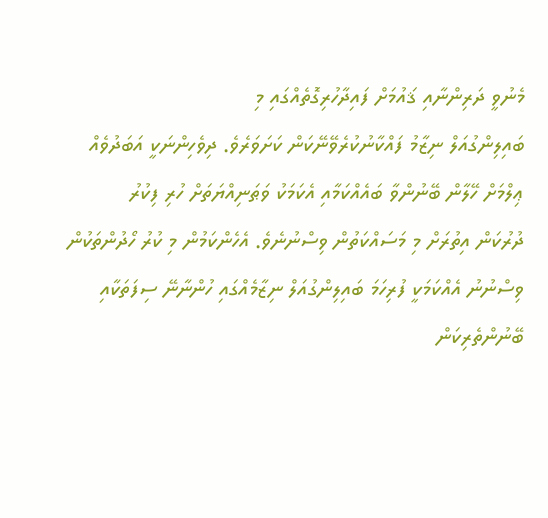މެނުވީ ދަރިންނާއި ޤައުމަށް ފައިދާހުރިގޮތެއްގައި މި
ބައިލިންގުއަލް ނިޒާމު ފައްކާނުކުރެވޭނޭކަން ކަށަވަރެވެ. ދިވެހިންނަކީ އަބަދުވެއް
ޢިލްމަށް ހޭލާން ބޭނުންވާ ބައެއްކަމާއި އެކަމަކު ވަޠަނިއްޔަތަށް ހުރި ފިކުރު
ދުރުކަން އިތުރަށް މި މަސައްކަތުން ވިސްނުނެވެ. އެހެންކަމުން މި ކުރު ހޯދުންތަކުން
ވިސްނުނު އެއްކަމަކީ ފުރިހަމަ ބައިލިންގުއަލް ނިޒާމެއްގައި ހުންނާނޭ ސިފަތަކާއި
ބޭނުންތެރިކަން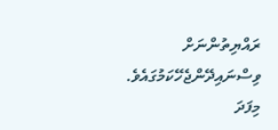ރައްޔިތުންނަށް ވިސްނައިދޭންޖެހޭކަމުގައެވެ.
މިފަދަ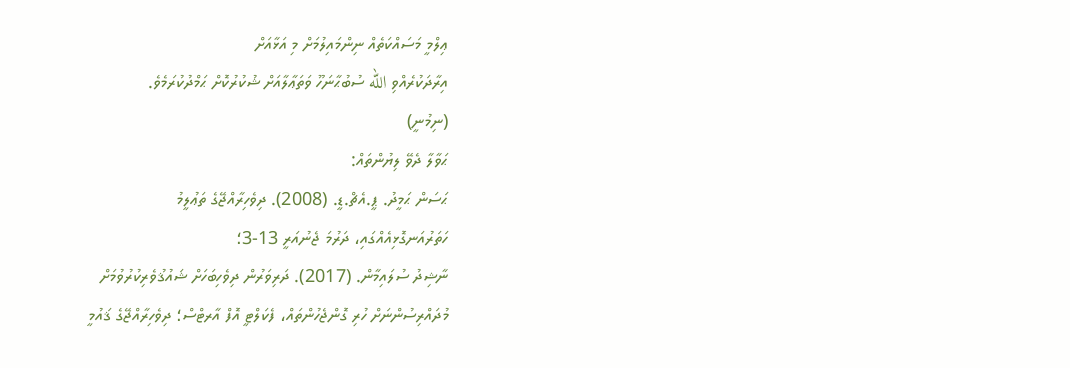ޢިލްމީ މަސައްކަތެއް ނިންމައިލުމަށް މި އަޅާއަށް
އިރާދަކުރެއްވި الله ސުބުޙާނަހޫ ވަތަޢާލާއަށް ޝުކުރުކޮށް ޙަމްދުކުރަމެވެ.
(ނިމުނީ)
ޙަވާލާ ދެވޭ ލިޔުންތައް:
ޙަސަން ޙަމީދު. ޕީ.އެޗް.ޑީ. (2008). ދިވެހިރާއްޖޭގެ ތަޢުލީމު
ހަތަރުއަނގޮޅިއެއްގައި، ދަރުމަ ޖެނުއަރީ 13-3؛
ނާޝިދު ސުލައިމާން. (2017). ދަރިވަރުން ދިވެހިބަހަށް ޝައުޤުވެރިކުރުވުމަށް
މުދައްރިސުންނަށް ހުރި ގޮންޖެހުންތައް، ފެކަލްޓީ އޮފް އާރޓްސް؛ ދިވެހިރާއްޖޭގެ ޤައުމީ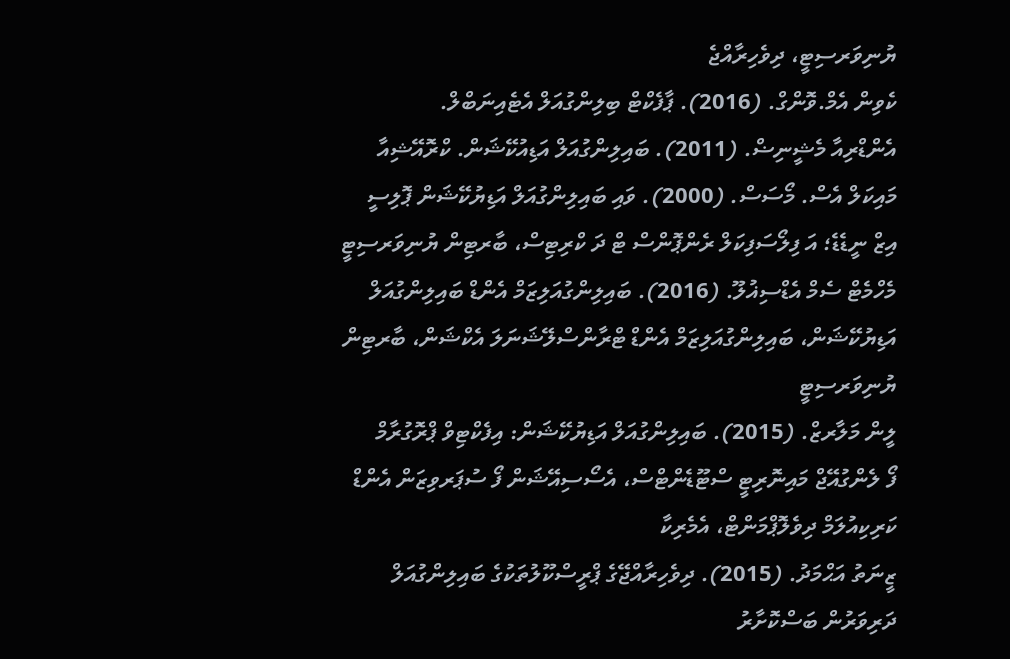ޔުނިވަރސިޓީ، ދިވެހިރާއްޖެ
ކެވިން އެމް.ވޮންގް. (2016). ޕާފެކްޓް ބިލިންގުއަލް އެޓެއިނަބްލް.
އެންޑްރިއާ މެޝީނިޟް. (2011). ބައިލިންގުއަލް އަޑިއުކޭޝަން. ކްރޮއޭޝިއާ
މައިކަލް އެސް. މޯސަސް. (2000). ވައި ބައިލިންގުއަލް އަޑިޔުކޭޝަން ޕޮލިސީ
އިޒް ނީޑެޑެ؛ އަ ފިލޯސަފިކަލް ރެންޕޮންސް ޓް ދަ ކްރިޓިސް، ބާރޓިން ޔުނިވަރސިޓީ
މެހްމެޓް ސެމް އެޑްސިޣުލޫ. (2016). ބައިލިންގުއަލިޒަމް އެންޑް ބައިލިންގުއަލް
އަޑިޔުކޭޝަން، ބައިލިންގުއަލިޒަމް އެންޑް ޓްރާންސްލޭޝަނަލަ އެކްޝަން، ބާރޓިން
ޔުނިވަރސިޓީ
ލީން މަލާރޒް. (2015). ބައިލިންގުއަލް އަޑިޔުކޭޝަން: އިފެކްޓިވް ޕްރޮގުރާމް
ފޯ ލެންގުއޭޖް މައިނޮރިޓީ ސްޓޫޑެންޓްސް، އެސޯސިއޭޝަން ފޯ ސުޕަރވިޒަން އެންޑް
ކަރިކިއުލަމް ދިވެލޮޕްމަންޓް، އެމެރިކާ
ޒީނަތު އަޙްމަދު. (2015). ދިވެހިރާއްޖޭގެ ޕްރީސްކޫލުތަކުގެ ބައިލިންގުއަލް
ދަރިވަރުން ބަސްކޮށާރު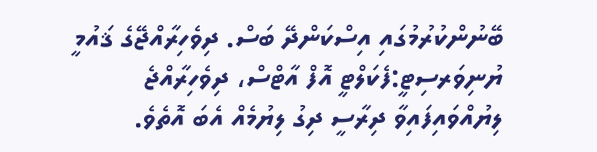ބޭނުންކުރުމުގައި އިސްކަންދޭ ބަސް. ދިވެހިރާއްޖޭގެ ޤައުމީ
ޔުނިވަރސިޓީ:ފެކަލްޓީ އޮފް އާޓްސް، ދިވެހިރާއްޖެ
ލިޔުއްވައިފައިވާ ދިރާސީ ދިގު ލިޔުމެއް އެބަ އޮތެވެ.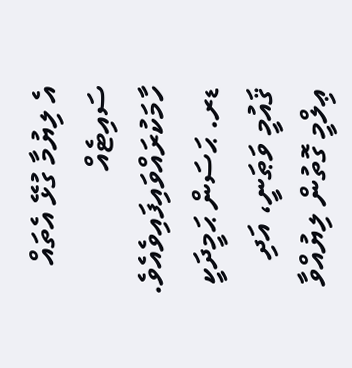އެ ލިޔުމާ ގުޅޭ އެތައް
ސައިޓެއް ހާމަކުރައްވައިފައިވެއެވެ. ޑރ. ޙަސަން ޙަމީދަކީ ޤައުމީ ވަޠަނީ، އަދި
ޢިލްމީ ގޮތުން ލިޔުއްވާ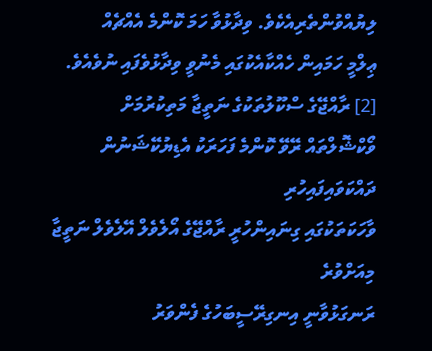ލިޔުއްވުންތެރިއެކެވެ. ވިދާޅުވާ ހަމަ ކޮންމެ އެއްޗެއް
ޢިލްމީ ހަމައިން ހެއްކާއެކުގައި މެނުވީ ވިދާޅުވެފައި ނުވެއެވެ.
[2] ރާއްޖޭގެ ސްކޫލުތަކުގެ ނަތީޖާ މަތިކުރުމަށް
ވޯކްޝޮލްތައް ރޭވޭ ކޮންމެ ފަހަރަކު އެޑިޔުކޭޝަނުން ދައްކަވައިފައިހުރި
ވާހަކަތަކުގައި ގިނައިންހުރީ ރާއްޖޭގެ އޯލެވެލް އޭލެވެލް ނަތީޖާ މިއަށްވުރެ
ރަނގަޅުވާނީ އިނގިރޭސީބަހުގެ ފެންވަރު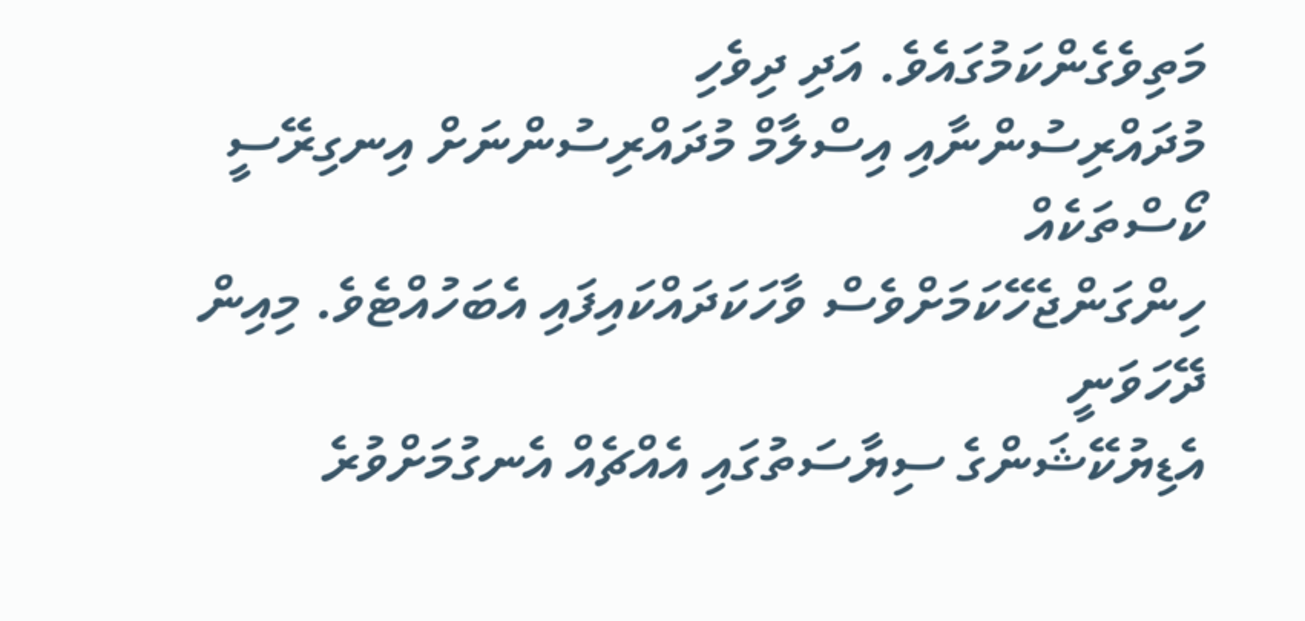މަތިވެގެންކަމުގައެވެ. އަދި ދިވެހި
މުދައްރިސުންނާއި އިސްލާމް މުދައްރިސުންނަށް އިނގިރޭސީ ކޯސްތަކެއް
ހިންގަންޖެހޭކަމަށްވެސް ވާހަކަދައްކައިފައި އެބަހުއްޓެވެ. މިއިން ދޭހަވަނީ
އެޑިޔުކޭޝަންގެ ސިޔާސަތުގައި އެއްޗެއް އެނގުމަށްވުރެ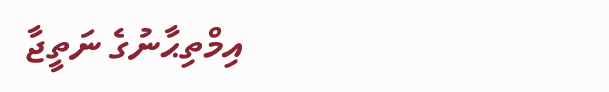އިމްތިޙާނުގެ ނަތީޖާ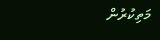މަތިކުރުން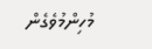މުހިންމުވެގެން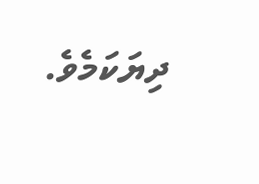ދިޔަކަމެވެ.